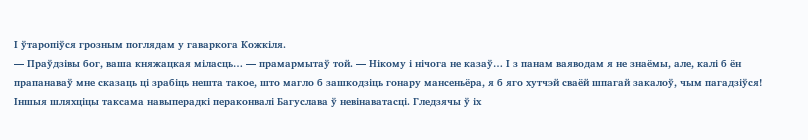І ўтаропіўся грозным поглядам у гаваркога Кожкіля.
— Праўдзівы бог, ваша княжацкая міласць… — прамармытаў той. — Нікому і нічога не казаў… І з панам ваяводам я не знаёмы, але, калі б ён прапанаваў мне сказаць ці зрабіць нешта такое, што магло б зашкодзіць гонару мансеньёра, я б яго хутчэй сваёй шпагай закалоў, чым пагадзіўся!
Іншыя шляхціцы таксама навыперадкі пераконвалі Багуслава ў невінаватасці. Гледзячы ў іх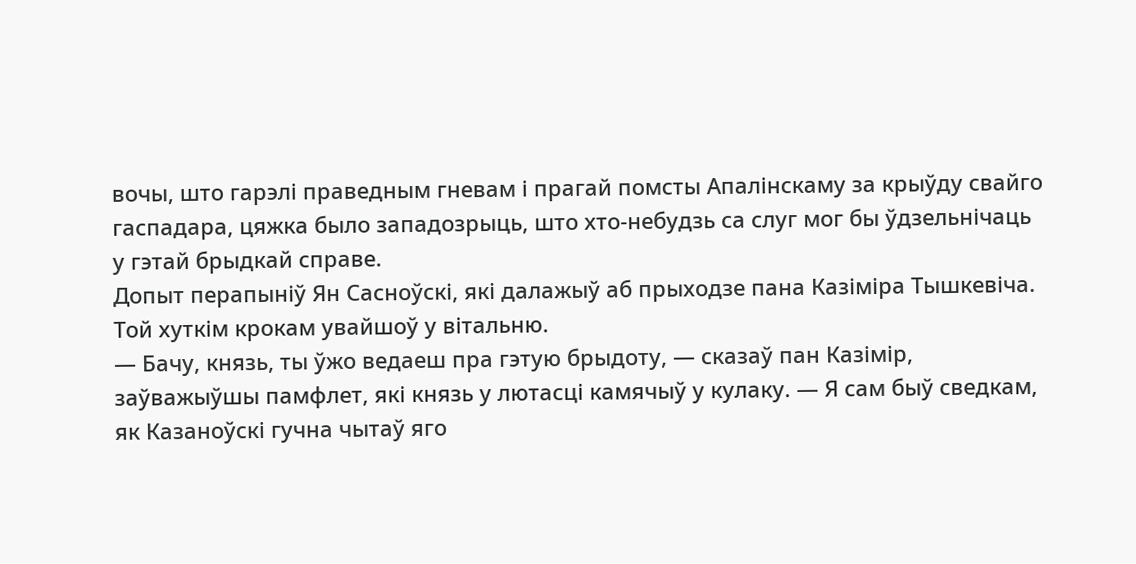вочы, што гарэлі праведным гневам і прагай помсты Апалінскаму за крыўду свайго гаспадара, цяжка было западозрыць, што хто-небудзь са слуг мог бы ўдзельнічаць у гэтай брыдкай справе.
Допыт перапыніў Ян Сасноўскі, які далажыў аб прыходзе пана Казіміра Тышкевіча. Той хуткім крокам увайшоў у вітальню.
— Бачу, князь, ты ўжо ведаеш пра гэтую брыдоту, — сказаў пан Казімір, заўважыўшы памфлет, які князь у лютасці камячыў у кулаку. — Я сам быў сведкам, як Казаноўскі гучна чытаў яго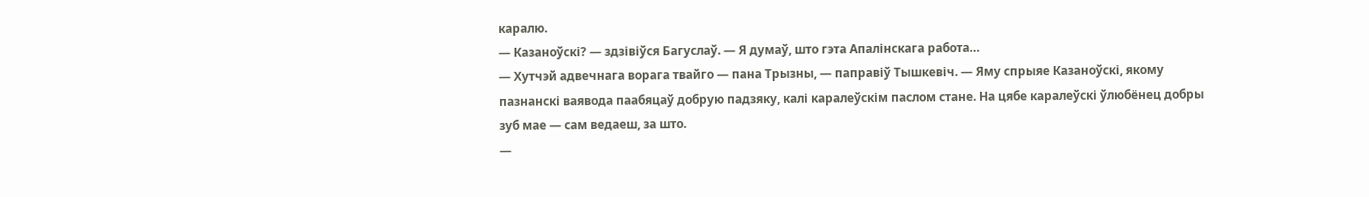каралю.
— Казаноўскі? — здзівіўся Багуслаў. — Я думаў, што гэта Апалінскага работа…
— Хутчэй адвечнага ворага твайго — пана Трызны, — паправіў Тышкевіч. — Яму спрыяе Казаноўскі, якому пазнанскі ваявода паабяцаў добрую падзяку, калі каралеўскім паслом стане. На цябе каралеўскі ўлюбёнец добры зуб мае — сам ведаеш, за што.
—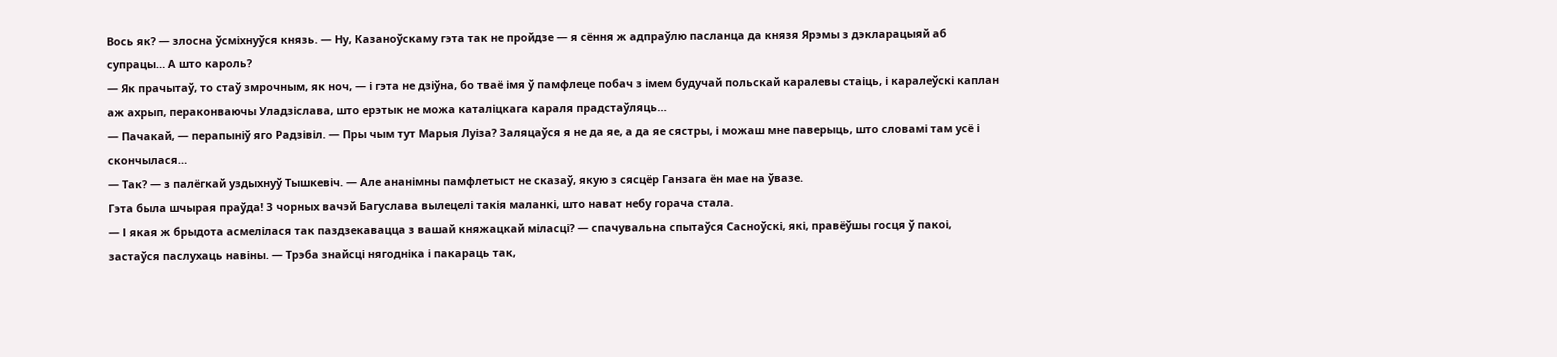Вось як? — злосна ўсміхнуўся князь. — Ну, Казаноўскаму гэта так не пройдзе — я сёння ж адпраўлю пасланца да князя Ярэмы з дэкларацыяй аб супрацы… А што кароль?
— Як прачытаў, то стаў змрочным, як ноч, — і гэта не дзіўна, бо тваё імя ў памфлеце побач з імем будучай польскай каралевы стаіць, і каралеўскі каплан аж ахрып, пераконваючы Уладзіслава, што ерэтык не можа каталіцкага караля прадстаўляць…
— Пачакай, — перапыніў яго Радзівіл. — Пры чым тут Марыя Луіза? Заляцаўся я не да яе, а да яе сястры, і можаш мне паверыць, што словамі там усё і скончылася…
— Так? — з палёгкай уздыхнуў Тышкевіч. — Але ананімны памфлетыст не сказаў, якую з сясцёр Ганзага ён мае на ўвазе.
Гэта была шчырая праўда! З чорных вачэй Багуслава вылецелі такія маланкі, што нават небу горача стала.
— І якая ж брыдота асмелілася так паздзекавацца з вашай княжацкай міласці? — спачувальна спытаўся Сасноўскі, які, правёўшы госця ў пакоі, застаўся паслухаць навіны. — Трэба знайсці нягодніка і пакараць так,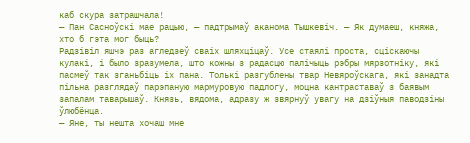каб скура затрашчала!
— Пан Сасноўскі мае рацыю, — падтрымаў аканома Тышкевіч. — Як думаеш, княжа, хто б гэта мог быць?
Радзівіл яшчэ раз агледзеў сваіх шляхціцаў. Усе стаялі проста, сціскаючы кулакі, і было зразумела, што кожны з радасцю палічыць рэбры мярзотніку, які пасмеў так зганьбіць іх пана. Толькі разгублены твар Невяроўскага, які занадта пільна разглядаў парэпаную мармуровую падлогу, моцна кантраставаў з баявым запалам таварышаў. Князь, вядома, адразу ж звярнуў увагу на дзіўныя паводзіны ўлюбёнца.
— Яне, ты нешта хочаш мне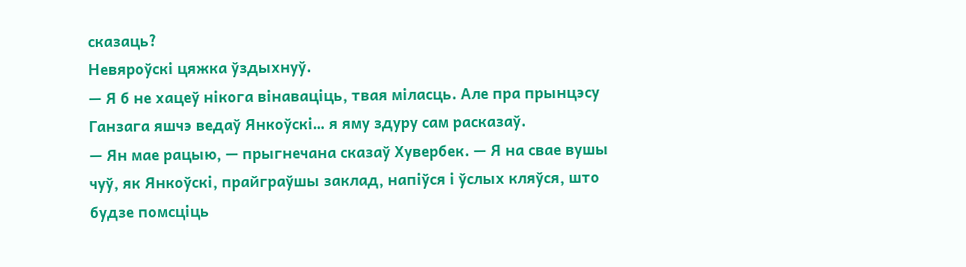сказаць?
Невяроўскі цяжка ўздыхнуў.
— Я б не хацеў нікога вінаваціць, твая міласць. Але пра прынцэсу Ганзага яшчэ ведаў Янкоўскі… я яму здуру сам расказаў.
— Ян мае рацыю, — прыгнечана сказаў Хувербек. — Я на свае вушы чуў, як Янкоўскі, прайграўшы заклад, напіўся і ўслых кляўся, што будзе помсціць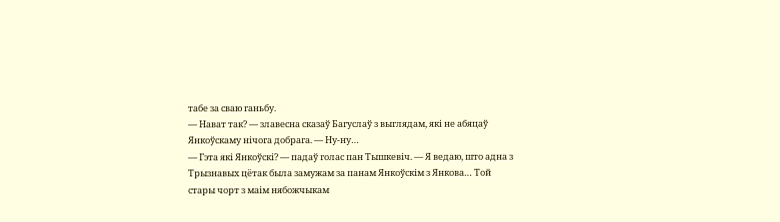табе за сваю ганьбу.
— Нават так? — злавесна сказаў Багуслаў з выглядам, які не абяцаў Янкоўскаму нічога добрага. — Ну-ну…
— Гэта які Янкоўскі? — падаў голас пан Тышкевіч. — Я ведаю, што адна з Трызнавых цётак была замужам за панам Янкоўскім з Янкова… Той стары чорт з маім нябожчыкам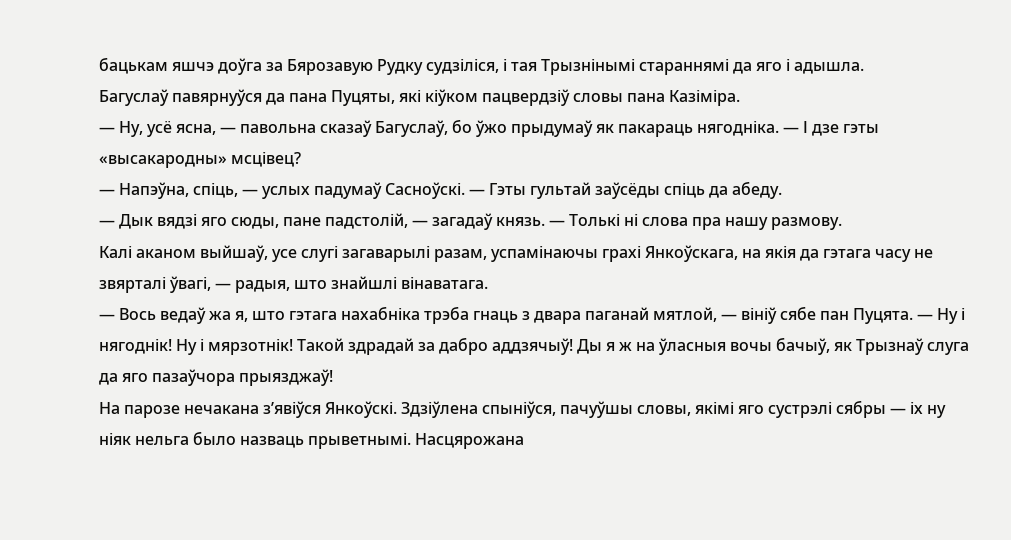бацькам яшчэ доўга за Бярозавую Рудку судзіліся, і тая Трызнінымі стараннямі да яго і адышла.
Багуслаў павярнуўся да пана Пуцяты, які кіўком пацвердзіў словы пана Казіміра.
— Ну, усё ясна, — павольна сказаў Багуслаў, бо ўжо прыдумаў як пакараць нягодніка. — І дзе гэты «высакародны» мсцівец?
— Напэўна, спіць, — услых падумаў Сасноўскі. — Гэты гультай заўсёды спіць да абеду.
— Дык вядзі яго сюды, пане падстолій, — загадаў князь. — Толькі ні слова пра нашу размову.
Калі аканом выйшаў, усе слугі загаварылі разам, успамінаючы грахі Янкоўскага, на якія да гэтага часу не звярталі ўвагі, — радыя, што знайшлі вінаватага.
— Вось ведаў жа я, што гэтага нахабніка трэба гнаць з двара паганай мятлой, — вініў сябе пан Пуцята. — Ну і нягоднік! Ну і мярзотнік! Такой здрадай за дабро аддзячыў! Ды я ж на ўласныя вочы бачыў, як Трызнаў слуга да яго пазаўчора прыязджаў!
На парозе нечакана з’явіўся Янкоўскі. Здзіўлена спыніўся, пачуўшы словы, якімі яго сустрэлі сябры — іх ну ніяк нельга было назваць прыветнымі. Насцярожана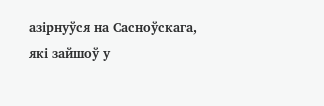азірнуўся на Сасноўскага, які зайшоў у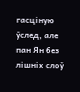гасціную ўслед, але пан Ян без лішніх слоў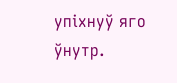упіхнуў яго ўнутр.